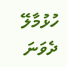ހުޅުމާލޭ ދެވަނަ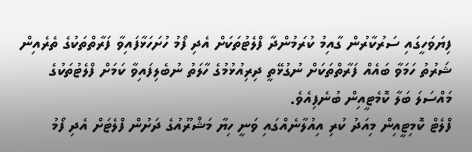ފިޔަވަހީގައި ސަރުކާރުން ގާއިމު ކުރަމުންދާ ފްލެޓުތަކަށް އެދި ފޯމު ހުށަހަޅާފައިވާ ފަރާތްތަކުގެ ތެރެއިން ޝަރުތު ހަމަވާ ބައެއް ފަރާތްތަކަށް ނުގުޅޭތީ ދިރިއުޅުމުގެ ހާލަތު ނުބެލިފައިވާ ކަމަށް ފްލެޓުތަކުގެ މައްސަލަ ބަލާ ކޮމެޓީއިން ބުނެފިއެވެ.
ފްލެޓް ކޮމިޓީއިން މިއަދު ކުރި އިއުލާނެއްގައި ވަނީ ހިޔާ މަޝްރޫއުގެ ދަށުން ފްލެޓަށް އެދި ފޯމު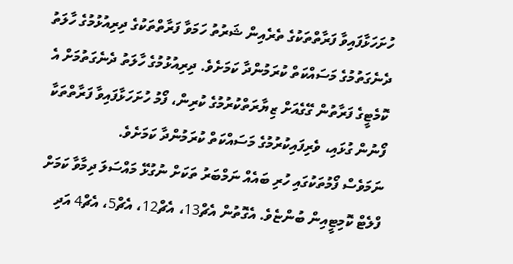ހުށަހަޅާފައިވާ ފަރާތްތަކުގެ ތެރެއިން ޝަރުތު ހަމަވާ ފަރާތްތަކުގެ ދިރިއުޅުމުގެ ހާލަތު ދެނެގަތުމުގެ މަސައްކަތް ކުރަމުންދާ ކަމަށެވެ. ދިރިއުޅުމުގެ ހާލަތު ދެނެގަތުމަށް އެ ކޮމެޓީގެ ފަރާތުން ގޭގެއަށް ޒިޔާރަތްކުރުމުގެ ކުރިން، ފޯމު ހުށަހަޅާފައިވާ ފަރާތްތަކާ ފޯނުން ގުޅައި، ވެރިފައިކުރުމުގެ މަސައްކަތް ކުރަމުންދާ ކަމަށެވެ.
ނަމަވެސް ފޯމުތަކުގައި ހުރި ބައެއް ނަމްބަރު ތަކަށް ނުގުޅޭ މައްސަލަ ދިމާވާ ކަމަށް ފްލެޓް ކޮމިޓީއިން ބުންޏެވެ. އެގޮތުން އެޗް13، އެޗް12، އެޗް5، އެޗް4 އަދި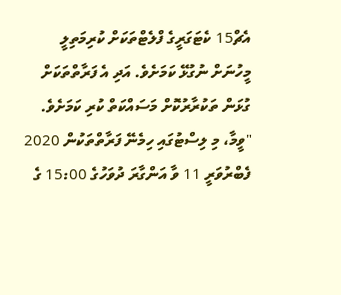އެޗް15 ކެޓަގަރީގެ ފްލެޓްތަކަށް ކުރިމަތިލީ މީހުނަށް ނުގުޅޭ ކަމަށެވެ. އަދި އެ ފަރާތްތަކަށް ގުޅަން ތަކުރާރުކޮށް މަސައްކަތް ކުރި ކަމަށެވެ.
"ވީމާ، މި ލިސްޓުގައި ހިމެނޭ ފަރާތްތަކުން 2020 ފެބްރުވަރީ 11 ވާ އަންގާރަ ދުވަހުގެ 15:00 ގެ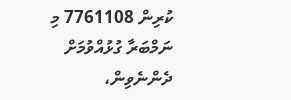ކުރިން 7761108 މި ނަމްބަރާ ގުޅުއްވުމަށް ދެންނެވިން،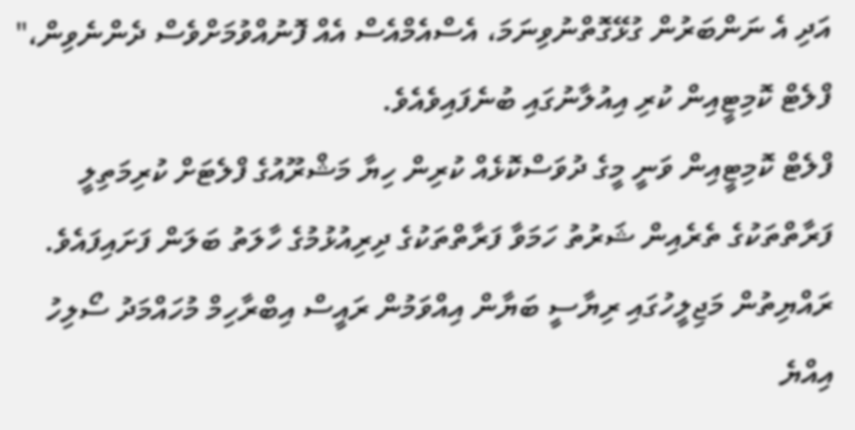އަދި އެ ނަންބަރުން ގުޅޭގޮތްނުވިނަމަ، އެސްއެމްއެސް އެއް ފޮނުއްވުމަށްވެސް ދެންނެވިން،" ފްލެޓް ކޮމިޓީއިން ކުރި އިއުލާނުގައި ބުނެފައިވެއެވެ.
ފްލެޓް ކޮމިޓީއިން ވަނީ މީގެ ދުވަސްކޮޅެއް ކުރިން ހިޔާ މަޝްރޫއުގެ ފްލެޓަށް ކުރިމަތިލީ ފަރާތްތަކުގެ ތެރެއިން ޝަރުތު ހަމަވާ ފަރާތްތަކުގެ ދިރިއުޅުމުގެ ހާލަތު ބަލަން ފަށައިފައެވެ.
ރައްޔިތުން މަޖިލީހުގައި ރިޔާސީ ބަޔާން އިއްވަމުން ރައީސް އިބްރާހިމް މުހައްމަދު ސޯލިހު އިއްޔެ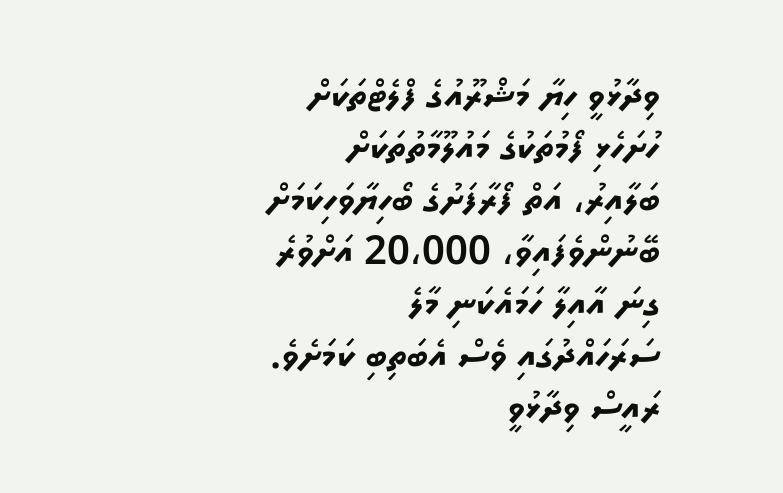ވިދާޅުވީ ހިޔާ މަޝްރޫއުގެ ފްލެޓްތަކަށް ހުށަހެޅި ފޯމުތަކުގެ މައުލޫމާތުތަކަށް ބަލާއިރު، އަތް ފޯރާފަށުގެ ބޯހިޔާވަހިކަމަށް ބޭނުންވެފައިވާ، 20،000 އަށްވުރެ ގިނަ އާއިލާ ހަމައެކަނި މާލެ ސަރަހައްދުގައި ވެސް އެބަތިބި ކަމަށެވެ.
ރައީސް ވިދާޅުވީ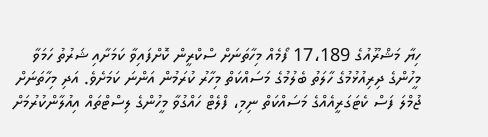ހިޔާ މަޝްރޫއުގެ 17،189 ފޯމެއް މިހާތަނަށް ސްކްރީން ކޮށްފައިވާ ކަމަށާއި ޝަރުތު ހަމަވާ މީހުންގެ ދިރިއުޅުމުގެ ހާލަތު ބެލުމުގެ މަސައްކަތް މިހާރު ކުރަމުން އަންނަ ކަމަށެވެ. އަދި މިހާތަނަށް ޖުމްލަ ފަސް ކެޓަގަރީއެއްގެ މަސައްކަތް ނިމި، ފްލެޓް ހައްގުވާ މީހުންގެ ލިސްޓްތައް އިއުލާންކުރުމަށް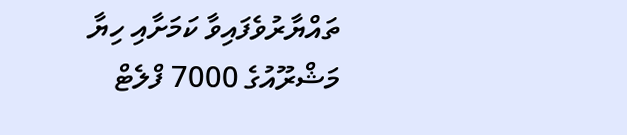ތައްޔާރުވެފައިވާ ކަމަށާއި ހިޔާ މަޝްރޫއުގެ 7000 ފްލެޓް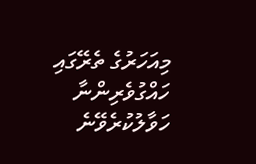މިއަހަރުގެ ތެރޭގައި ހައްގުވެރިންނާ ހަވާލުކުރެވޭނެ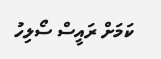ކަމަށް ރައީސް ސޯލިހު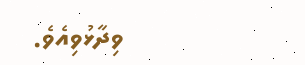ވިދާޅުވިއެވެ.